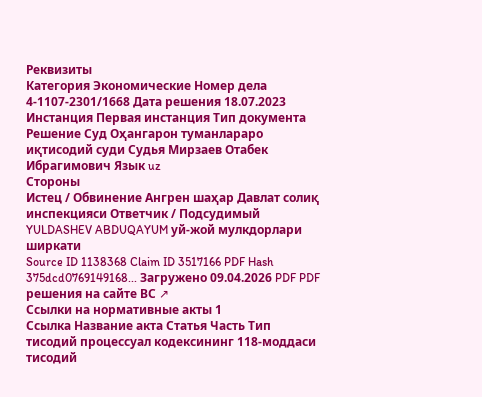Реквизиты
Категория Экономические Номер дела 4-1107-2301/1668 Дата решения 18.07.2023 Инстанция Первая инстанция Тип документа Решение Суд Оҳангарон туманлараро иқтисодий суди Судья Мирзаев Отабек Ибрагимович Язык uz
Стороны
Истец / Обвинение Ангрен шаҳар Давлат солиқ инспекцияси Ответчик / Подсудимый YULDASHEV ABDUQAYUM уй-жой мулкдорлари ширкати
Source ID 1138368 Claim ID 3517166 PDF Hash 375dcd0769149168... Загружено 09.04.2026 PDF PDF решения на сайте ВС ↗
Ссылки на нормативные акты 1
Ссылка Название акта Статья Часть Тип
тисодий процессуал кодексининг 118-моддаси тисодий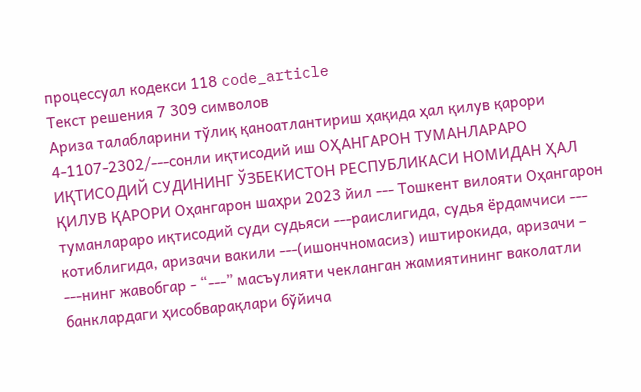процессуал кодекси 118 code_article
Текст решения 7 309 символов
Ариза талабларини тўлиқ қаноатлантириш ҳақида ҳал қилув қарори 4-1107-2302/---сонли иқтисодий иш ОҲАНГАРОН ТУМАНЛАРАРО ИҚТИСОДИЙ СУДИНИНГ ЎЗБЕКИСТОН РЕСПУБЛИКАСИ НОМИДАН ҲАЛ ҚИЛУВ ҚАРОРИ Оҳангарон шаҳри 2023 йил --- Тошкент вилояти Оҳангарон туманлараро иқтисодий суди судьяси ---раислигида, судья ёрдамчиси --- котиблигида, аризачи вакили ---(ишончномасиз) иштирокида, аризачи – ---нинг жавобгар - “---” масъулияти чекланган жамиятининг ваколатли банклардаги ҳисобварақлари бўйича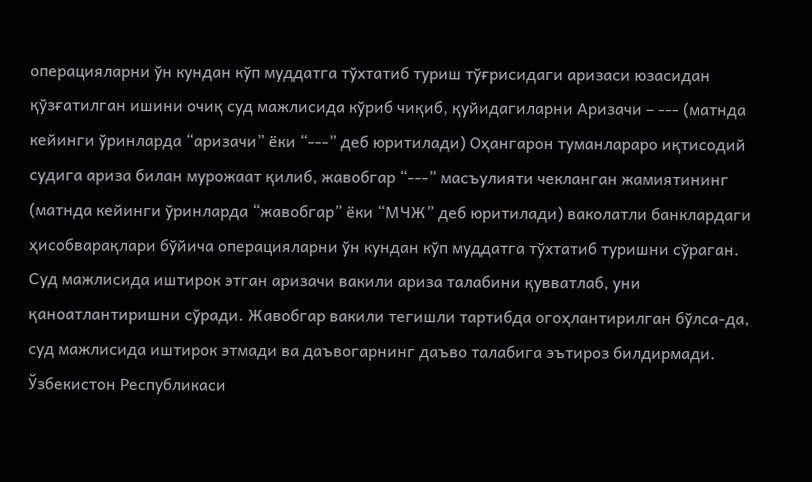операцияларни ўн кундан кўп муддатга тўхтатиб туриш тўғрисидаги аризаси юзасидан қўзғатилган ишини очиқ суд мажлисида кўриб чиқиб, қуйидагиларни Аризачи – --- (матнда кейинги ўринларда “аризачи” ёки “---” деб юритилади) Оҳангарон туманлараро иқтисодий судига ариза билан мурожаат қилиб, жавобгар “---” масъулияти чекланган жамиятининг (матнда кейинги ўринларда “жавобгар” ёки “МЧЖ” деб юритилади) ваколатли банклардаги ҳисобварақлари бўйича операцияларни ўн кундан кўп муддатга тўхтатиб туришни сўраган. Суд мажлисида иштирок этган аризачи вакили ариза талабини қувватлаб, уни қаноатлантиришни сўради. Жавобгар вакили тегишли тартибда огоҳлантирилган бўлса-да, суд мажлисида иштирок этмади ва даъвогарнинг даъво талабига эътироз билдирмади. Ўзбекистон Республикаси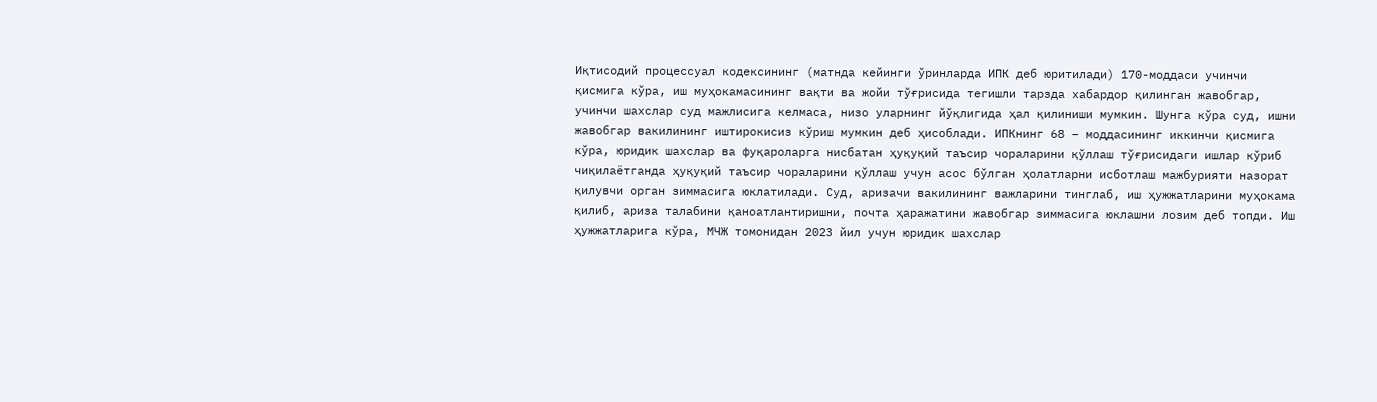Иқтисодий процессуал кодексининг (матнда кейинги ўринларда ИПК деб юритилади) 170-моддаси учинчи қисмига кўра, иш муҳокамасининг вақти ва жойи тўғрисида тегишли тарзда хабардор қилинган жавобгар, учинчи шахслар суд мажлисига келмаса, низо уларнинг йўқлигида ҳал қилиниши мумкин. Шунга кўра суд, ишни жавобгар вакилининг иштирокисиз кўриш мумкин деб ҳисоблади. ИПКнинг 68 – моддасининг иккинчи қисмига кўра, юридик шахслар ва фуқароларга нисбатан ҳуқуқий таъсир чораларини қўллаш тўғрисидаги ишлар кўриб чиқилаётганда ҳуқуқий таъсир чораларини қўллаш учун асос бўлган ҳолатларни исботлаш мажбурияти назорат қилувчи орган зиммасига юклатилади. Суд, аризачи вакилининг важларини тинглаб, иш ҳужжатларини муҳокама қилиб, ариза талабини қаноатлантиришни, почта ҳаражатини жавобгар зиммасига юклашни лозим деб топди. Иш ҳужжатларига кўра, МЧЖ томонидан 2023 йил учун юридик шахслар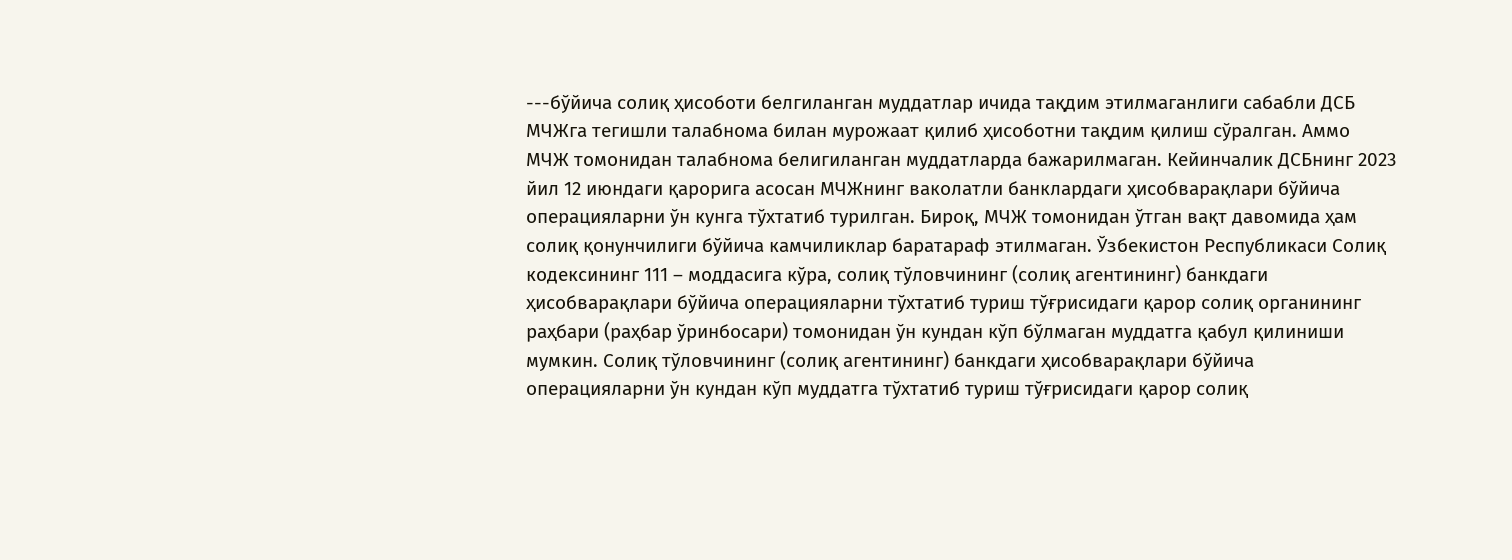---бўйича солиқ ҳисоботи белгиланган муддатлар ичида тақдим этилмаганлиги сабабли ДСБ МЧЖга тегишли талабнома билан мурожаат қилиб ҳисоботни тақдим қилиш сўралган. Аммо МЧЖ томонидан талабнома белигиланган муддатларда бажарилмаган. Кейинчалик ДСБнинг 2023 йил 12 июндаги қарорига асосан МЧЖнинг ваколатли банклардаги ҳисобварақлари бўйича операцияларни ўн кунга тўхтатиб турилган. Бироқ, МЧЖ томонидан ўтган вақт давомида ҳам солиқ қонунчилиги бўйича камчиликлар баратараф этилмаган. Ўзбекистон Республикаси Солиқ кодексининг 111 – моддасига кўра, солиқ тўловчининг (солиқ агентининг) банкдаги ҳисобварақлари бўйича операцияларни тўхтатиб туриш тўғрисидаги қарор солиқ органининг раҳбари (раҳбар ўринбосари) томонидан ўн кундан кўп бўлмаган муддатга қабул қилиниши мумкин. Солиқ тўловчининг (солиқ агентининг) банкдаги ҳисобварақлари бўйича операцияларни ўн кундан кўп муддатга тўхтатиб туриш тўғрисидаги қарор солиқ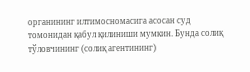органининг илтимосномасига асосан суд томонидан қабул қилиниши мумкин. Бунда солиқ тўловчининг (солиқ агентининг)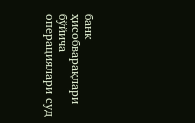банк ҳисобварақлари бўйича операциялари суд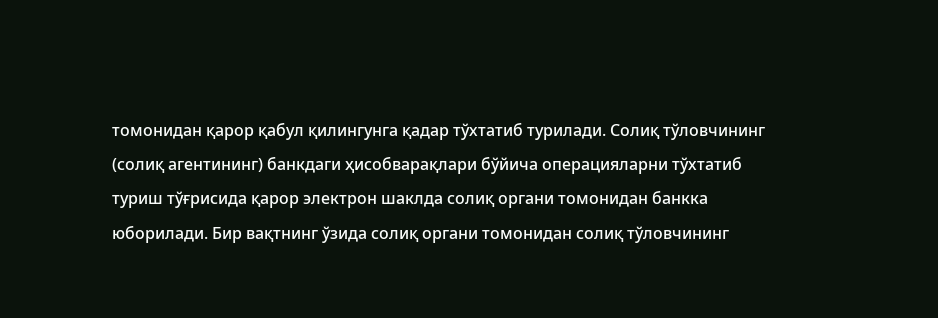томонидан қарор қабул қилингунга қадар тўхтатиб турилади. Солиқ тўловчининг (солиқ агентининг) банкдаги ҳисобварақлари бўйича операцияларни тўхтатиб туриш тўғрисида қарор электрон шаклда солиқ органи томонидан банкка юборилади. Бир вақтнинг ўзида солиқ органи томонидан солиқ тўловчининг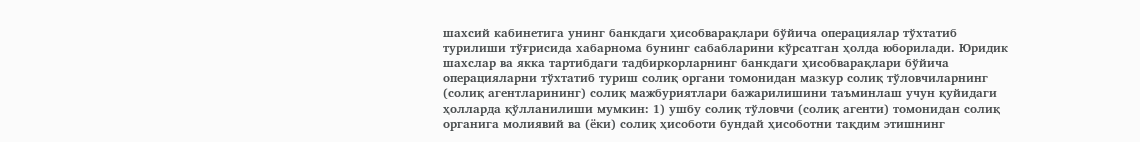шахсий кабинетига унинг банкдаги ҳисобварақлари бўйича операциялар тўхтатиб турилиши тўғрисида хабарнома бунинг сабабларини кўрсатган ҳолда юборилади. Юридик шахслар ва якка тартибдаги тадбиркорларнинг банкдаги ҳисобварақлари бўйича операцияларни тўхтатиб туриш солиқ органи томонидан мазкур солиқ тўловчиларнинг (солиқ агентларининг) солиқ мажбуриятлари бажарилишини таъминлаш учун қуйидаги ҳолларда қўлланилиши мумкин: 1) ушбу солиқ тўловчи (солиқ агенти) томонидан солиқ органига молиявий ва (ёки) солиқ ҳисоботи бундай ҳисоботни тақдим этишнинг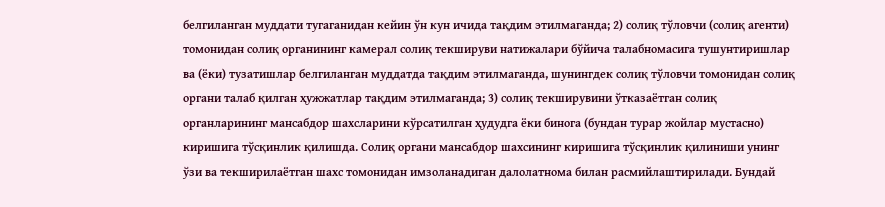белгиланган муддати тугаганидан кейин ўн кун ичида тақдим этилмаганда; 2) солиқ тўловчи (солиқ агенти) томонидан солиқ органининг камерал солиқ текшируви натижалари бўйича талабномасига тушунтиришлар ва (ёки) тузатишлар белгиланган муддатда тақдим этилмаганда, шунингдек солиқ тўловчи томонидан солиқ органи талаб қилган ҳужжатлар тақдим этилмаганда; 3) солиқ текширувини ўтказаётган солиқ органларининг мансабдор шахсларини кўрсатилган ҳудудга ёки бинога (бундан турар жойлар мустасно) киришига тўсқинлик қилишда. Солиқ органи мансабдор шахсининг киришига тўсқинлик қилиниши унинг ўзи ва текширилаётган шахс томонидан имзоланадиган далолатнома билан расмийлаштирилади. Бундай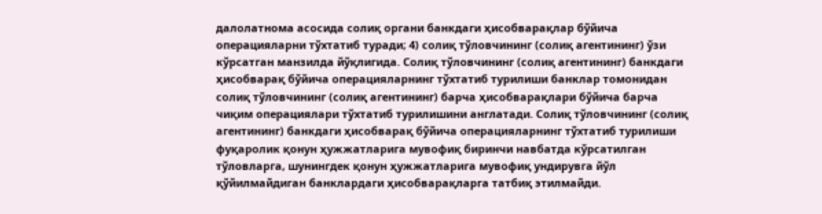далолатнома асосида солиқ органи банкдаги ҳисобварақлар бўйича операцияларни тўхтатиб туради; 4) солиқ тўловчининг (солиқ агентининг) ўзи кўрсатган манзилда йўқлигида. Солиқ тўловчининг (солиқ агентининг) банкдаги ҳисобварақ бўйича операцияларнинг тўхтатиб турилиши банклар томонидан солиқ тўловчининг (солиқ агентининг) барча ҳисобварақлари бўйича барча чиқим операциялари тўхтатиб турилишини англатади. Солиқ тўловчининг (солиқ агентининг) банкдаги ҳисобварақ бўйича операцияларнинг тўхтатиб турилиши фуқаролик қонун ҳужжатларига мувофиқ биринчи навбатда кўрсатилган тўловларга, шунингдек қонун ҳужжатларига мувофиқ ундирувга йўл қўйилмайдиган банклардаги ҳисобварақларга татбиқ этилмайди.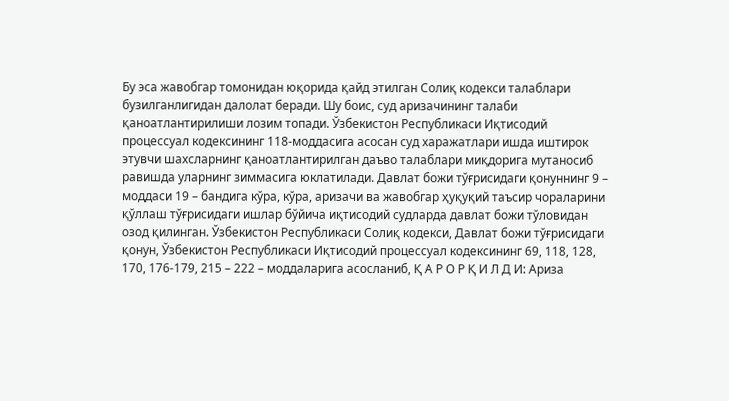Бу эса жавобгар томонидан юқорида қайд этилган Солиқ кодекси талаблари бузилганлигидан далолат беради. Шу боис, суд аризачининг талаби қаноатлантирилиши лозим топади. Ўзбекистон Республикаси Иқтисодий процессуал кодексининг 118-моддасига асосан суд харажатлари ишда иштирок этувчи шахсларнинг қаноатлантирилган даъво талаблари миқдорига мутаносиб равишда уларнинг зиммасига юклатилади. Давлат божи тўғрисидаги қонуннинг 9 – моддаси 19 – бандига кўра, кўра, аризачи ва жавобгар ҳуқуқий таъсир чораларини қўллаш тўғрисидаги ишлар бўйича иқтисодий судларда давлат божи тўловидан озод қилинган. Ўзбекистон Республикаси Солиқ кодекси, Давлат божи тўғрисидаги қонун, Ўзбекистон Республикаси Иқтисодий процессуал кодексининг 69, 118, 128, 170, 176-179, 215 – 222 – моддаларига асосланиб, Қ А Р О Р Қ И Л Д И: Ариза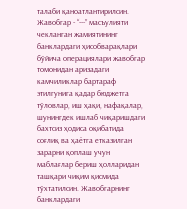талаби қаноатлантирилсин. Жавобгар - “---” масъулияти чекланган жамиятининг банклардаги ҳисобварақлари бўйича операциялари жавобгар томонидан аризадаги камчиликлар бартараф этилгунига қадар бюджетга тўловлар, иш ҳақи, нафақалар, шунингдек ишлаб чиқаришдаги бахтсиз ҳодиса оқибатида соғлиқ ва ҳаётга етказилган зарарни қоплаш учун маблағлар бериш ҳолларидан ташқари чиқим қисмида тўхтатилсин. Жавобгарнинг банклардаги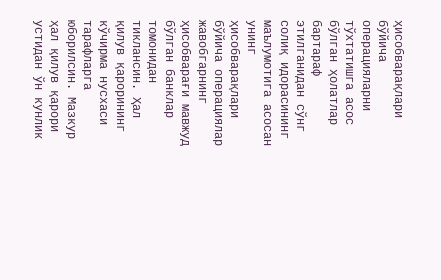ҳисобварақлари бўйича операцияларни тўхтатишга асос бўлган ҳолатлар бартараф этилганидан сўнг солиқ идорасининг маълумотига асосан унинг ҳисобварақлари бўйича операциялар жавобгарнинг ҳисобварағи мавжуд бўлган банклар томонидан тиклансин. Ҳал қилув қарорининг кўчирма нусхаси тарафларга юборилсин. Мазкур ҳал қилув қарори устидан ўн кунлик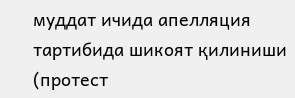муддат ичида апелляция тартибида шикоят қилиниши (протест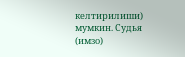келтирилиши) мумкин. Судья (имзо)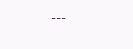---